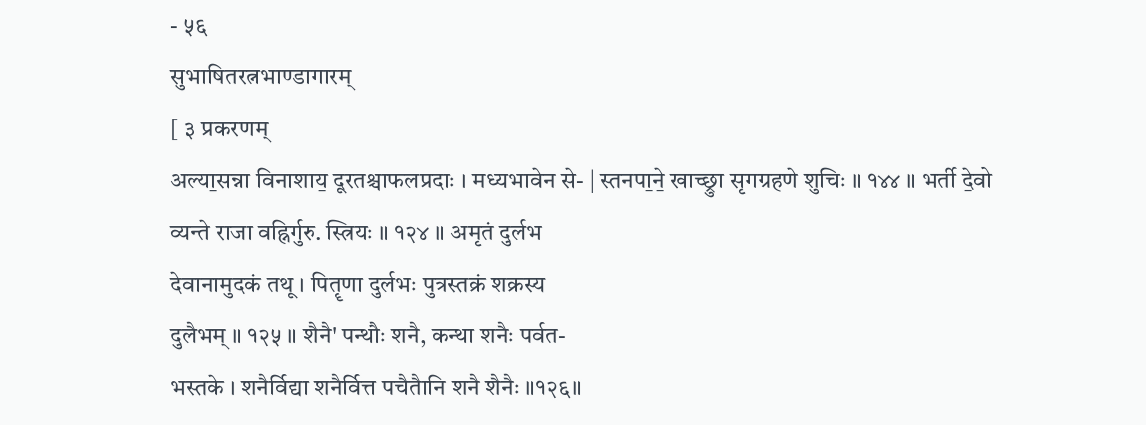- ५६
सुभाषितरत्नभाण्डागारम्
[ ३ प्रकरणम्
अल्या॒सन्ना विनाशाय॒ दूरतश्चाफलप्रदाः । मध्यभावेन से- | स्तनपा॒ने॒ खाच्छ्रुा सृगग्रहणे शुचिः ॥ १४४ ॥ भर्ती दे॒वो
व्यन्ते राजा वह्निर्गुरु. स्त्रियः ॥ १२४ ॥ अमृतं दुर्लभ
देवानामुदकं तथू । पितॄणा दुर्लभः पुत्रस्तक्रं शक्रस्य
दुलैभम् ॥ १२५ ॥ शैनै' पन्थौः शनै, कन्था शनैः पर्वत-
भस्तके । शनैर्विद्या शनैर्वित्त पचैतैानि शनै शैनैः ॥१२६॥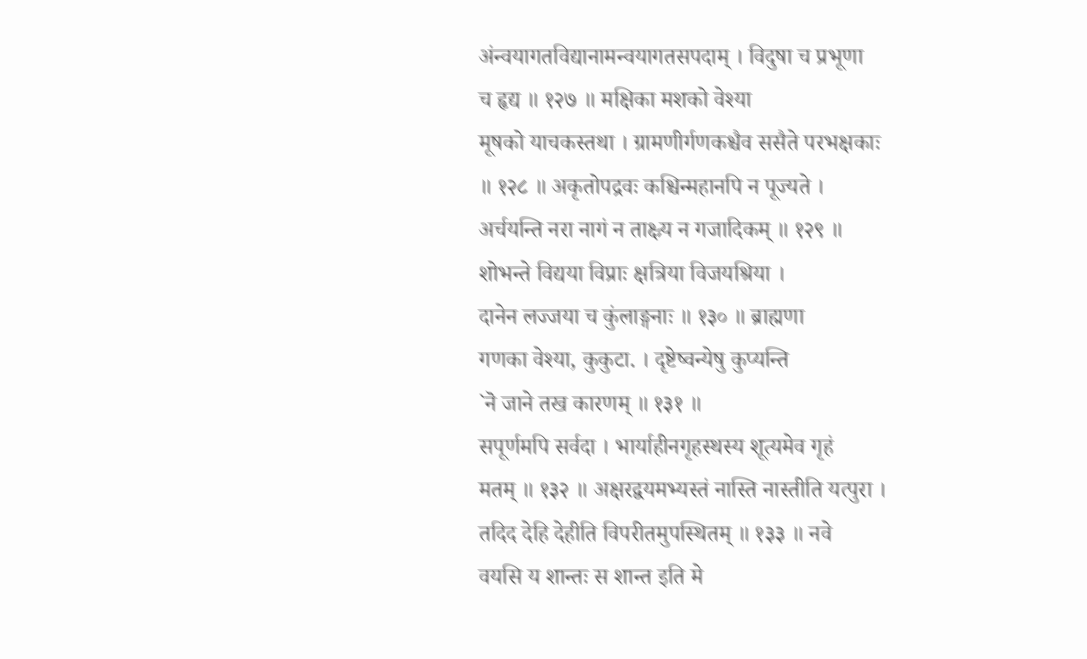अंन्वयागतविद्यानामन्वयागतसपदाम् । विदुषा च प्रभूणा
च हृद्य ॥ १२७ ॥ मक्षिका मशको वेश्या
मूषको याचकस्तथा । ग्रामणीर्गणकश्चैव ससैते परभक्षकाः
॥ १२८ ॥ अकृतोपद्रवः कश्चिन्महानपि न पूज्यते ।
अर्चयन्ति नरा नागं न ताक्ष्र्य न गजादिकम् ॥ १२९ ॥
शोभन्ते विद्यया विप्राः क्षत्रिया विजयश्रिया ।
दानेन लज्जया च कुंलाङ्गनाः ॥ १३० ॥ ब्राह्मणा
गणका वेश्या, कुकुटा. । दृष्टेष्वन्येषु कुप्यन्ति
`नॆ जाने तख कारणम् ॥ १३१ ॥
सपूर्णमपि सर्वदा । भार्याहीनगृहस्थस्य शूत्यमेव गृहं
मतम् ॥ १३२ ॥ अक्षरद्वयमभ्यस्तं नास्ति नास्तीति यत्पुरा ।
तदिद देहि देहीति विपरीतमुपस्थितम् ॥ १३३ ॥ नवे
वयसि य शान्तः स शान्त इति मे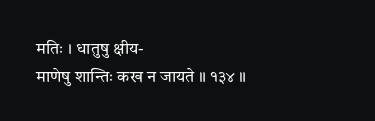मतिः । धातुषु क्षीय-
माणेषु शान्तिः कख न जायते ॥ १३४ ॥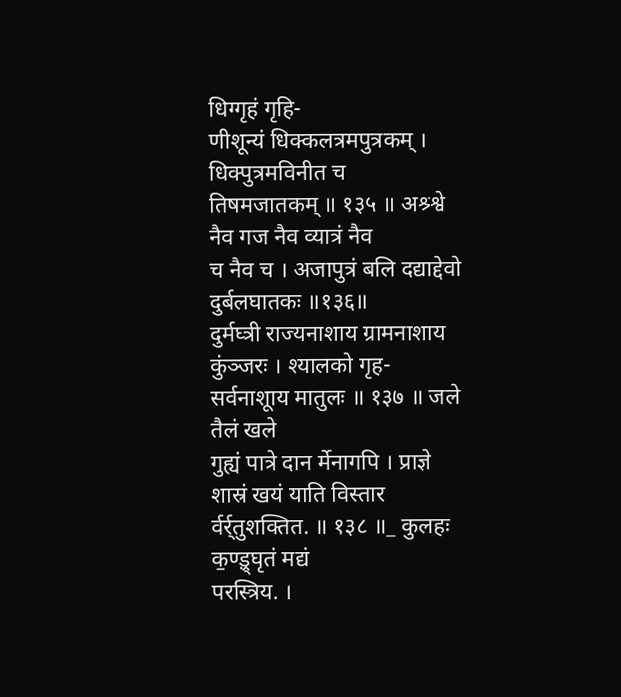धिग्गृहं गृहि-
णीशून्यं धिक्कलत्रमपुत्रकम् । धिक्पुत्रमविनीत च
तिषमजातकम् ॥ १३५ ॥ अश्र्श्वे नैव गज नैव व्यात्रं नैव
च नैव च । अजापुत्रं बलि दद्याद्देवो दुर्बलघातकः ॥१३६॥
दुर्मघ्त्री राज्यनाशाय ग्रामनाशाय कुंञ्जरः । श्यालको गृह-
सर्वनाशूाय मातुलः ॥ १३७ ॥ जले तैलं खले
गुह्यं पात्रे दान र्मेनागपि । प्राज्ञे शास्रं खयं याति विस्तार
र्वर्र्तुशक्तित. ॥ १३८ ॥_ कुलहः क॒ण्ड़्र्घृतं मद्यं
परस्त्रिय. ।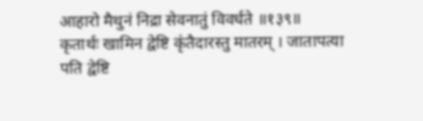आहारो मैथुनं निद्रा सेवनातुं विवर्धते ॥१३९॥
कृतार्थः खामिन द्वेष्टि कृ॑तैदारस्तु मातरम् । जातापत्या
पति द्वेष्टि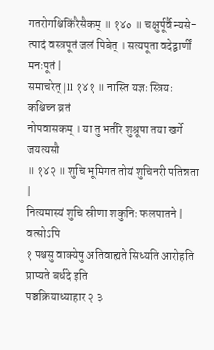गतरोगश्चिकिंरैसैकम् ॥ १४० ॥ चक्षुर्पूर्वै न्यसे-
त्पादं वस्त्रपूतं जलं पिबेत् । सत्यपूता वदेद्वार्णीं मनःपूतं |
समाचरेत् |ll १४१ ॥ नास्ति यज्ञः स्त्रियः कश्चिच्न व्रतं
नोपवासकम् । या तु भर्तरि शुश्रूषा तया खर्गे जयत्यसौ
॥ १४२ ॥ शुचि भूमिगत तोयं शुचिनरी पतिन्नता |
नित्यमास्यं शुचि स्रीणा शकुनिः फलपातने | वत्सोऽपि
१ पश्चसु वाक्येषु अतिवाह्यते सिध्यति आरोहति प्राप्यते बर्धदे इति
पञ्चक्रियाध्याहार २ ३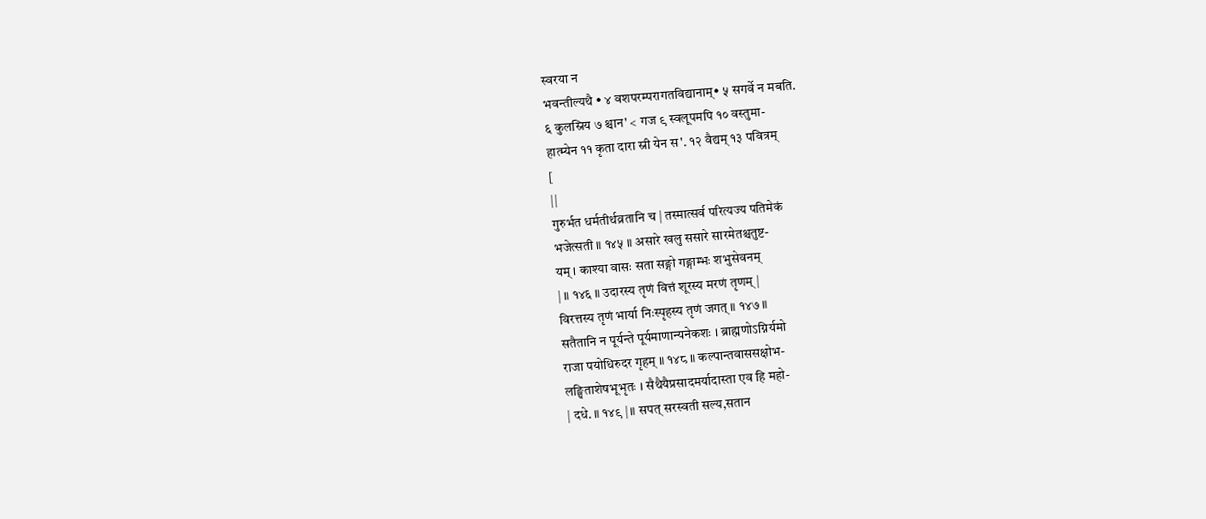स्वरया न
भवन्तील्यथै • ४ वशपरम्परागतविद्यानाम्• ५ सगर्वे न मबति.
६ कुलस्निय ७ श्चान' < गज ९ स्वलूपमपि १० वस्तुमा-
हात्म्येन ११ कृता दारा स्नी येन स'. १२ वैद्यम् १३ पवित्रम्
[
||
गुरुर्भत धर्मतीर्थव्रतानि च | तस्मात्सर्व परित्यज्य पतिमेकं
भजेत्सती ॥ १४५ ॥ असारे खलु ससारे सारमेतश्चतुष्ट-
यम् । काश्या वासः सता सङ्गो गङ्गाम्भः शभुसेवनम्
| ॥ १४६ ॥ उदारस्य तृणं वित्तं शूरस्य मरणं तृणम् |
विरत्तस्य तृणं भार्या निःस्पृहस्य तृणं जगत् ॥ १४७ ॥
सतैतानि न पूर्यन्ते पूर्यमाणान्यनेकशः । ब्राह्मणोऽग्निर्यमो
राजा पयोधिरुदर गृहम् ॥ १४८ ॥ कल्पान्तवाससक्षोभ-
लङ्घिताशेषभूभृतः । सैथैयैप्रसादमर्यादास्ता एव हि महो-
| दधे. ॥ १४९ |॥ सपत् सरस्वती सल्य,सतान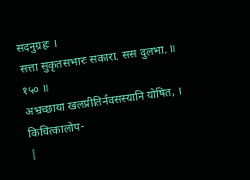सदनुग्रहः ।
सत्ता सुकृतसभारः सकारा. सस दुलभा. ॥ १५० ॥
अभ्रच्छाया खलप्रीतिर्नवसस्यानि योषित, । किचित्कालोप-
|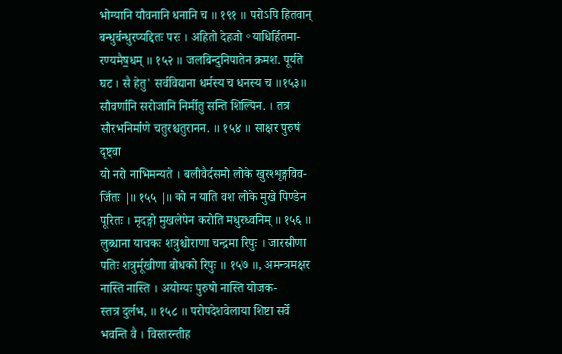भोग्यानि यौवनानि धनानि च ॥ १९१ ॥ परोऽपि हितवान्
बन्धुर्बन्धुरप्यद्दितः परः । अहितो देहजो ॰याधिर्हितमा-
रण्यमैष॒धम् ॥ १५२ ॥ जलबिन्दुनिपातेन क्रमश. पूर्यते
घट । सै हेतु' सर्वविद्याना धर्मस्य च धनस्य च ॥१५३॥
सौवर्णानि सरोजानि निर्मीतु सन्ति शिल्पिन. । तत्र
सौरभनिर्माणे चतुरश्चतुरानन. ॥ १५४ ॥ साक्षर पुरुषं दृष्ट्वा
यो नरो नाभिमन्यते । बलीवैर्दसमो लोके खुरश्शृङ्गविव-
र्जितः |॥ १५५ |॥ को न याति वश लोके मुखे पिण्डेन
पूरितः । मृदङ्गो मुखलेपेन करोति मधुरध्वनिम् ॥ १५६ ॥
लुब्धाना याचकः शत्रुश्चोराणा चन्द्रमा रिपुः । जारस्रीणा
पतिः शत्रुर्मूखीणा बोधको रिपुः ॥ १५७ ॥, अमन्त्रमक्षर
नास्ति नास्ति । अयोग्यः पुरुषो नास्ति योजक-
स्तत्र दुर्लभ, ॥ १५८ ॥ परोपदेशवेलाया शिष्टा सर्वे
भवन्ति वै । विस्तरन्तीह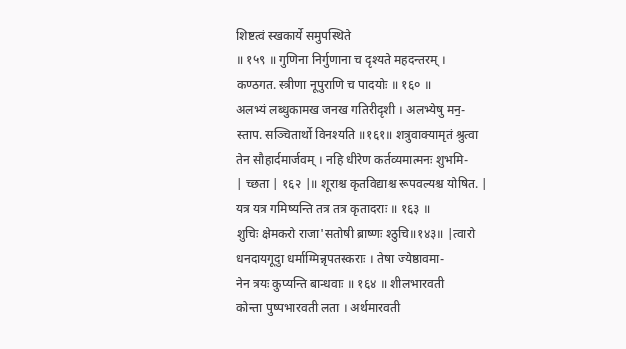शिष्टत्वं स्खकार्ये समुपस्थिते
॥ १५९ ॥ गुणिना निर्गुणाना च दृश्यते महदन्तरम् ।
कण्ठगत. स्त्रीणा नूपुराणि च पादयोः ॥ १६० ॥
अलभ्यं लब्धुकामख जनख गतिरीदृशी । अलभ्येषु मन॒-
स्ताप. सञ्चितार्थो विनश्यति ॥१६१॥ शत्रुवाक्यामृतं श्रुत्वा
तेन सौहार्दमार्जवम् । नहि धीरेण कर्तव्यमात्मनः शुभमि-
| च्छता | १६२ |॥ शूराश्च कृतविद्याश्च रूपवल्यश्च योषित. |
यत्र यत्र गमिष्यन्ति तत्र तत्र कृतादराः ॥ १६३ ॥
शुचिः क्षेमकरो राजा'सतोषी ब्राष्णः श्ठुचि॥१४३॥ |त्वारो धनदायगूदुा धर्माग्मिन्नृपतस्कराः । तेषा ज्येष्ठावमा-
नेन त्रयः कुप्यन्ति बान्धवाः ॥ १६४ ॥ शीलभारवती
कोन्ता पुष्पभारवती लता । अर्थमारवती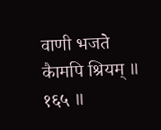वाणी भजते
कैामपि श्रियम् ॥ १६५ ॥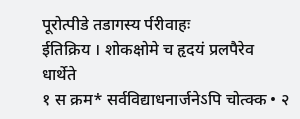पूरोत्पीडे तडागस्य र्परीवाहः
ईतिक्रिय । शोकक्षोमे च हृदयं प्रलपैरेव धार्थेते
१ स क्रम* सर्वविद्याधनार्जनेऽपि चोत्क्क • २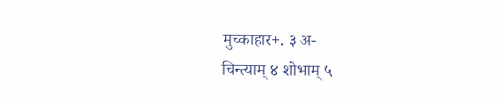मुच्काहार+. ३ अ-
चिन्त्याम् ४ शोभाम् ५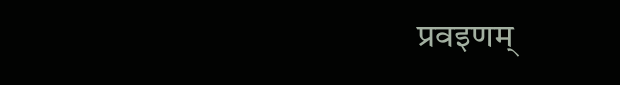प्रवइणम्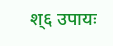श्६ उपायः